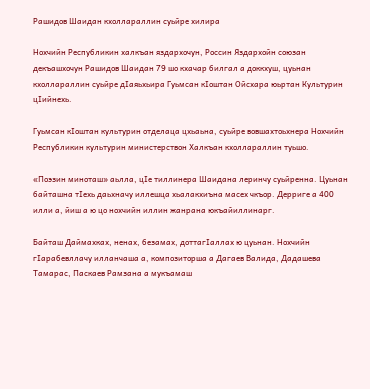Рашидов Шаидан кхоллараллин суьйре хилира

Нохчийн Республикин халкъан яздархочун, Россин Яздархойн союзан декъашхочун Рашидов Шаидан 79 шо кхачар билгал а доккхуш, цуьнан кхоллараллин суьйре дIаяьхьира Гуьмсан кIоштан Ойсхара юьртан Культурин цIийнехь.

Гуьмсан кIоштан культурин отделаца цхьаьна, суьйре вовшахтоьхнера Нохчийн Республикин культурин министерствон Халкъан кхоллараллин туьшо.

«Поэзин миноташ» аьлла, цIе тиллинера Шаидана леринчу суьйренна. Цуьнан байташна тIехь даьхначу иллешца хьалакхиъна масех чкъор. Дерриге а 400 илли а, йиш а ю цо нохчийн иллин жанрана юкъайиллинарг.

Байташ Даймахках, ненах, безамах, доттагIаллах ю цуьнан. Нохчийн гIарабевллачу илланчаша а, композиторша а Дагаев Валида, Дадашева Тамарас, Паскаев Рамзана а мукъамаш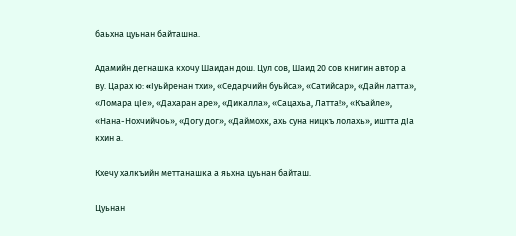баьхна цуьнан байташна.

Адамийн дегнашка кхочу Шаидан дош. Цул сов, Шаид 20 сов книгин автор а ву. Царах ю: «Iуьйренан тхи», «Седарчийн буьйса», «Сатийсар», «Дайн латта», «Ломара цIе», «Дахаран аре», «Дикалла», «Сацахьа, Латта!», «Къайле», «Нана-Нохчийчоь», «Догу дог», «Даймохк, ахь суна ницкъ лолахь», иштта дIа кхин а.

Кхечу халкъийн меттанашка а яьхна цуьнан байташ.

Цуьнан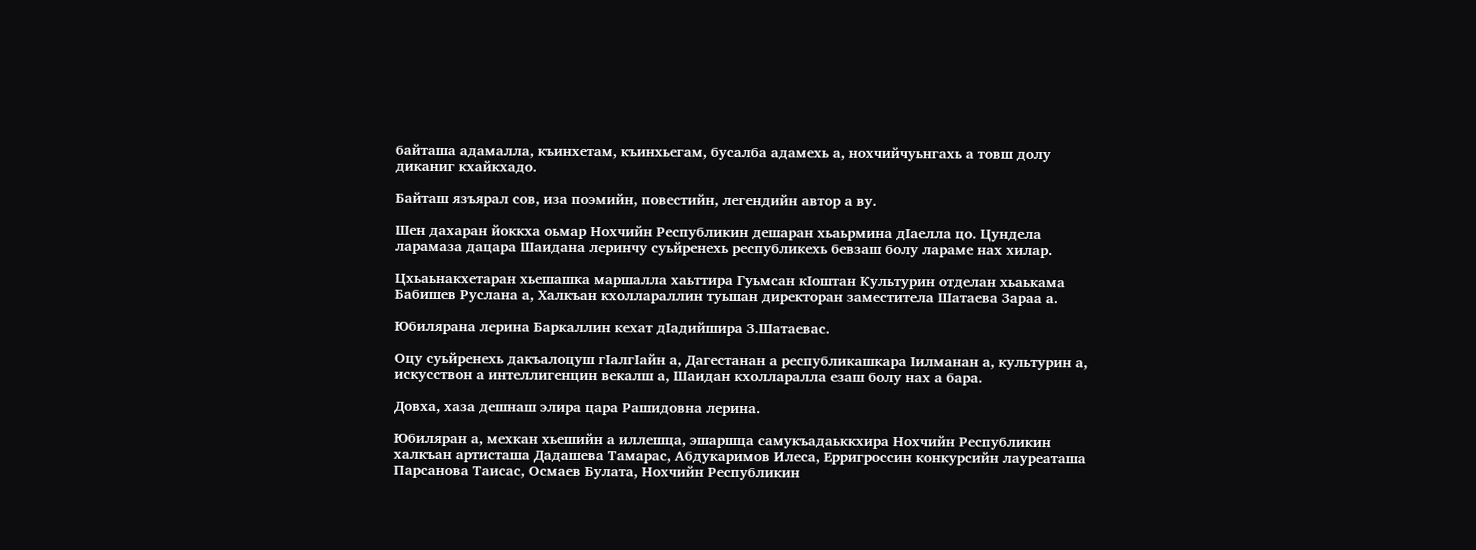байташа адамалла, къинхетам, къинхьегам, бусалба адамехь а, нохчийчуьнгахь а товш долу диканиг кхайкхадо.

Байташ язъярал сов, иза поэмийн, повестийн, легендийн автор а ву.

Шен дахаран йоккха оьмар Нохчийн Республикин дешаран хьаьрмина дIаелла цо. Цундела ларамаза дацара Шаидана леринчу суьйренехь республикехь бевзаш болу лараме нах хилар.

Цхьаьнакхетаран хьешашка маршалла хаьттира Гуьмсан кIоштан Культурин отделан хьаькама Бабишев Руслана а, Халкъан кхоллараллин туьшан директоран заместитела Шатаева Зараа а.

Юбилярана лерина Баркаллин кехат дIадийшира З.Шатаевас.

Оцу суьйренехь дакъалоцуш гIалгIайн а, Дагестанан а республикашкара Iилманан а, культурин а, искусствон а интеллигенцин векалш а, Шаидан кхолларалла езаш болу нах а бара.

Довха, хаза дешнаш элира цара Рашидовна лерина.

Юбиляран а, мехкан хьешийн а иллешца, эшаршца самукъадаьккхира Нохчийн Республикин халкъан артисташа Дадашева Тамарас, Абдукаримов Илеса, Ерригроссин конкурсийн лауреаташа Парсанова Таисас, Осмаев Булата, Нохчийн Республикин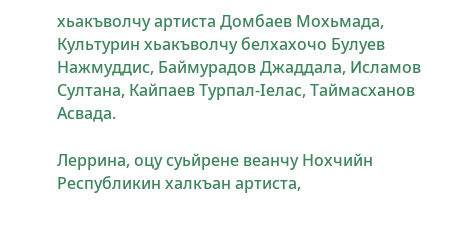хьакъволчу артиста Домбаев Мохьмада, Культурин хьакъволчу белхахочо Булуев Нажмуддис, Баймурадов Джаддала, Исламов Султана, Кайпаев Турпал-Iелас, Таймасханов Асвада.

Леррина, оцу суьйрене веанчу Нохчийн Республикин халкъан артиста,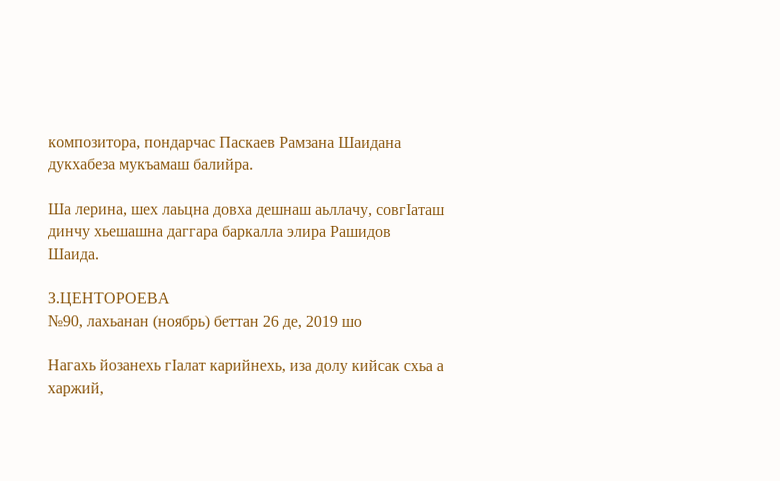композитора, пондарчас Паскаев Рамзана Шаидана дукхабеза мукъамаш балийра.

Ша лерина, шех лаьцна довха дешнаш аьллачу, совгIаташ динчу хьешашна даггара баркалла элира Рашидов Шаида.

З.ЦЕНТОРОЕВА
№90, лахьанан (ноябрь) беттан 26 де, 2019 шо

Нагахь йозанехь гIалат карийнехь, иза долу кийсак схьа а харжий,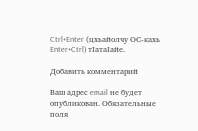Ctrl+Enter (цхьайолчу ОС-кахь Enter+Ctrl) тIатаIайе.

Добавить комментарий

Ваш адрес email не будет опубликован. Обязательные поля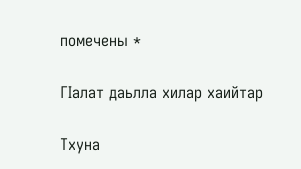помечены *

ГIалат даьлла хилар хаийтар

Тхуна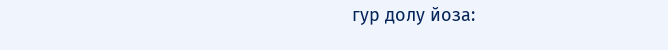гур долу йоза: